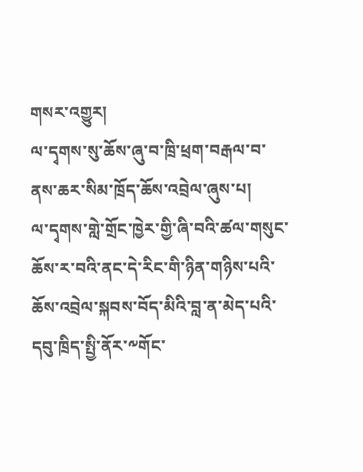གསར་འགྱུར།
ལ་དྭགས་སུ་ཆོས་ཞུ་བ་ཁྲི་ཕྲག་བརྒལ་བ་ནས་ཆར་སིམ་ཁྲོད་ཆོས་འབྲེལ་ཞུས་པ།
ལ་དྭགས་གླེ་གྲོང་ཁྱེར་གྱི་ཞི་བའི་ཚལ་གསུང་ཆོས་ར་བའི་ནང་དེ་རིང་གི་ཉིན་གཉིས་པའི་ཆོས་འབྲེལ་སྐབས་བོད་མིའི་བླ་ན་མེད་པའི་དབུ་ཁྲིད་སྤྱི་ནོར་༸གོང་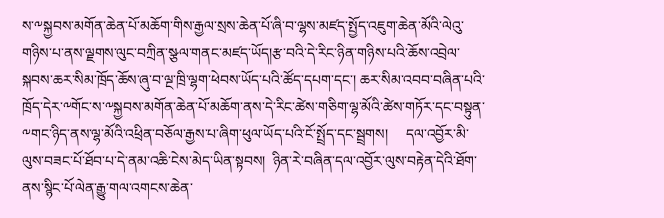ས་༸སྐྱབས་མགོན་ཆེན་པོ་མཆོག་གིས་རྒྱལ་སྲས་ཆེན་པོ་ཞི་བ་ལྷས་མཛད་སྤྱོད་འཇུག་ཆེན་མོའི་ལེའུ་གཉིས་པ་ནས་ལྗགས་ལུང་བཀྲིན་སྩལ་གནང་མཛད་ཡོད།རྩ་བའི་དེ་རིང་ཉིན་གཉིས་པའི་ཆོས་འབྲེལ་སྐབས་ཆར་སིམ་ཁྲོད་ཆོས་ཞུ་བ་ལྔ་ཁྲི་ལྷག་ཕེབས་ཡོད་པའི་ཚོད་དཔག་དང་། ཆར་སིམ་འབབ་བཞིན་པའི་ཁྲོད་དེར་༸གོང་ས་༸སྐྱབས་མགོན་ཆེན་པོ་མཆོག་ནས་དེ་རིང་ཚེས་གཅིག་ལྷ་མོའི་ཚེས་གཏོར་དང་བསྟུན་༸གང་ཉིད་ནས་ལྷ་མོའི་འཕྲིན་བཅོལ་རྒྱས་པ་ཞིག་ཕུལ་ཡོད་པའི་ངོ་སྤྲོད་དང་སྦྲགས།     དལ་འབྱོར་མི་ལུས་བཟང་པོ་ཐོབ་པ་དེ་ནམ་འཆི་ངེས་མེད་ཡིན་སྟབས།  ཉིན་རེ་བཞིན་དལ་འབྱོར་ལུས་བརྟེན་དེའི་ཐོག་ནས་སྙིང་པོ་ལེན་རྒྱུ་གལ་འགངས་ཆེན་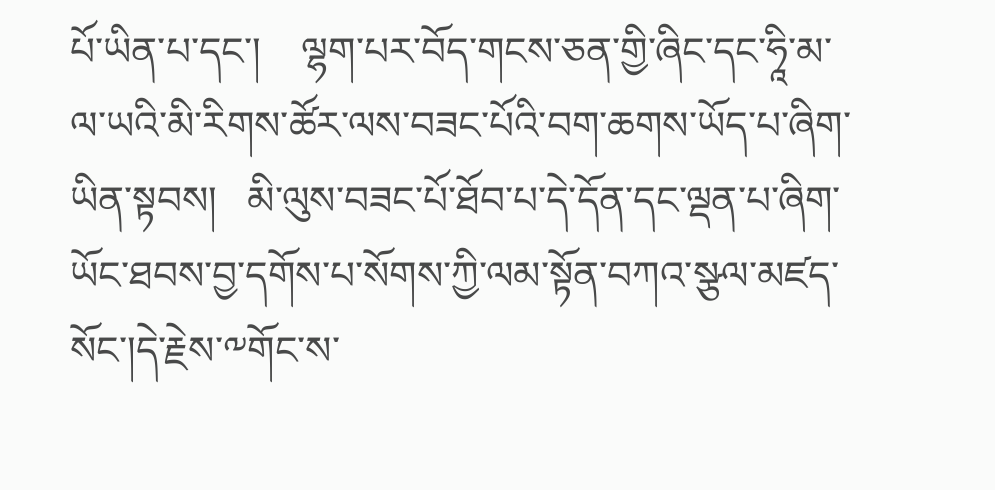པོ་ཡིན་པ་དང་།    ལྷག་པར་བོད་གངས་ཅན་གྱི་ཞིང་དང་ཧཱི་མ་ལ་ཡའི་མི་རིགས་ཚོར་ལས་བཟང་པོའི་བག་ཆགས་ཡོད་པ་ཞིག་ཡིན་སྟབས།   མི་ལུས་བཟང་པོ་ཐོབ་པ་དེ་དོན་དང་ལྡན་པ་ཞིག་ཡོང་ཐབས་བྱ་དགོས་པ་སོགས་ཀྱི་ལམ་སྟོན་བཀའ་སྩལ་མཛད་སོང་།དེ་རྗེས་༸གོང་ས་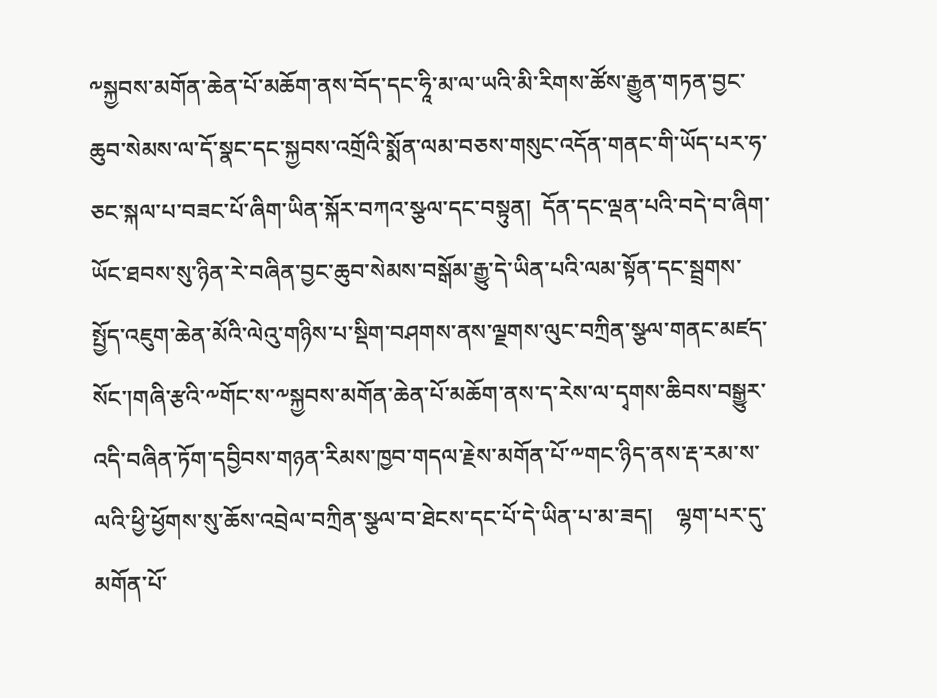༸སྐྱབས་མགོན་ཆེན་པོ་མཆོག་ནས་བོད་དང་ཧཱི་མ་ལ་ཡའི་མི་རིགས་ཚོས་རྒྱུན་གཏན་བྱང་ཆུབ་སེམས་ལ་དོ་སྣང་དང་སྐྱབས་འགྲོའི་སྨོན་ལམ་བཅས་གསུང་འདོན་གནང་གི་ཡོད་པར་ཧ་ཅང་སྐལ་པ་བཟང་པོ་ཞིག་ཡིན་སྐོར་བཀའ་སྩལ་དང་བསྟུན།  དོན་དང་ལྡན་པའི་བདེ་བ་ཞིག་ཡོང་ཐབས་སུ་ཉིན་རེ་བཞིན་བྱང་ཆུབ་སེམས་བསྒོམ་རྒྱུ་དེ་ཡིན་པའི་ལམ་སྟོན་དང་སྦྲགས་སྤྱོད་འཇུག་ཆེན་མོའི་ལེའུ་གཉིས་པ་སྡིག་བཤགས་ནས་ལྗགས་ལུང་བཀྲིན་སྩལ་གནང་མཛད་སོང་།གཞི་རྩའི་༸གོང་ས་༸སྐྱབས་མགོན་ཆེན་པོ་མཆོག་ནས་ད་རེས་ལ་དྭགས་ཆིབས་བསྒྱུར་འདི་བཞིན་ཏོག་དབྱིབས་གཉན་རིམས་ཁྱབ་གདལ་རྗེས་མགོན་པོ་༸གང་ཉིད་ནས་རྡ་རམ་ས་ལའི་ཕྱི་ཕྱོགས་སུ་ཆོས་འབྲེལ་བཀྲིན་སྩལ་བ་ཐེངས་དང་པོ་དེ་ཡིན་པ་མ་ཟད།    ལྷག་པར་དུ་མགོན་པོ་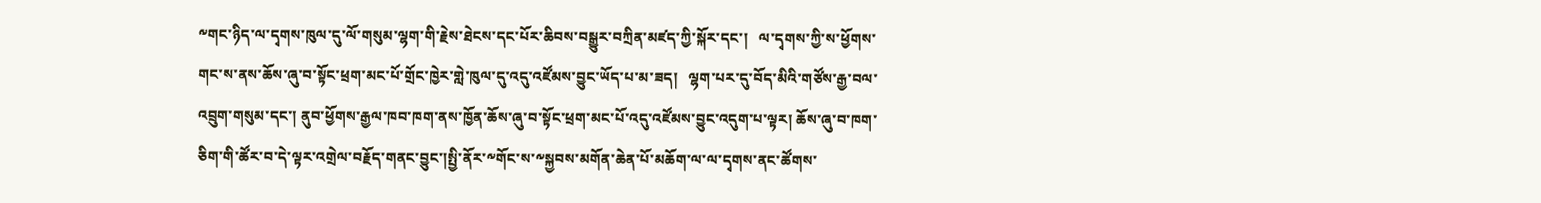༸གང་ཉིད་ལ་དྭགས་ཁུལ་དུ་ལོ་གསུམ་ལྷག་གི་རྗེས་ཐེངས་དང་པོར་ཆིབས་བསྒྱུར་བཀྲིན་མཛད་ཀྱི་སྐོར་དང་།   ལ་དྭགས་ཀྱི་ས་ཕྱོགས་གང་ས་ནས་ཆོས་ཞུ་བ་སྟོང་ཕྲག་མང་པོ་གྲོང་ཁྱེར་གླེ་ཁུལ་དུ་འདུ་འཛོམས་བྱུང་ཡོད་པ་མ་ཟད།   ལྷག་པར་དུ་བོད་མིའི་གཙོས་རྒྱ་བལ་འབྲུག་གསུམ་དང་། ནུབ་ཕྱོགས་རྒྱལ་ཁབ་ཁག་ནས་ཁྱོན་ཆོས་ཞུ་བ་སྟོང་ཕྲག་མང་པོ་འདུ་འཛོམས་བྱུང་འདུག་པ་ལྟར། ཆོས་ཞུ་བ་ཁག་ཅིག་གི་ཚོར་བ་དེ་ལྟར་འགྲེལ་བརྗོད་གནང་བྱུང་།སྤྱི་ནོར་༸གོང་ས་༸སྐྱབས་མགོན་ཆེན་པོ་མཆོག་ལ་ལ་དྭགས་ནང་ཚོགས་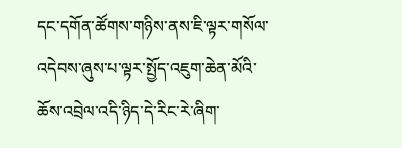དང་དགོན་ཚོགས་གཉིས་ནས་ཇི་ལྟར་གསོལ་འདེབས་ཞུས་པ་ལྟར་སྤྱོད་འཇུག་ཆེན་མོའི་ཆོས་འབྲེལ་འདི་ཉིད་དེ་རིང་རེ་ཞིག་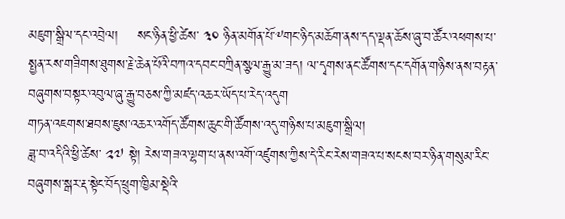མཇུག་སྒྲིལ་དང་འབྲེལ།    སང་ཉིན་ཕྱི་ཚེས་ ༣༠ ཉིན་མགོན་པོ་༸གང་ཉིད་མཆོག་ནས་དད་ལྡན་ཆོས་ཞུ་བ་ཚོར་འཕགས་པ་སྤྱན་རས་གཟིགས་ཐུགས་རྗེ་ཆེན་པོའི་བཀའ་དབང་བཀྲིན་སྩལ་རྒྱུ་མ་ཟད། ལ་དྭགས་ནང་ཚོགས་དང་དགོན་གཉིས་ནས་བརྟན་བཞུགས་བསྟར་འབུལ་ཞུ་རྒྱུ་བཅས་ཀྱི་མཛད་འཆར་ཡོད་པ་རེད་འདུག
གཏན་འཇགས་ཐབས་ཇུས་འཆར་འགོད་ཚོགས་ཆུང་གི་ཚོགས་འདུ་གཉིས་པ་མཇུག་སྒྲིལ།
ཟླ་བ་འདིའི་ཕྱི་ཚེས་ ༢༧ སྟེ། རེས་གཟའ་ལྷག་པ་ནས་འགོ་འཛུགས་ཀྱིས་དེ་རིང་རེས་གཟའ་པ་སངས་བར་ཉིན་གསུམ་རིང་བཞུགས་སྒར་རྡ་སྟེང་བོད་ཕྲུག་ཁྱིམ་སྡེའི་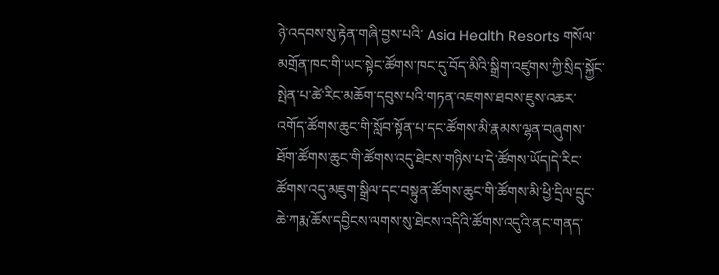ཉེ་འདབས་སུ་རྟེན་གཞི་བྱས་པའི་ Asia Health Resorts གསོལ་མགྲོན་ཁང་གི་ཡང་སྟེང་ཚོགས་ཁང་དུ་བོད་མིའི་སྒྲིག་འཛུགས་ཀྱི་སྲིད་སྐྱོང་སྤེན་པ་ཚེ་རིང་མཆོག་དབུས་པའི་གཏན་འཇགས་ཐབས་ཇུས་འཆར་འགོད་ཚོགས་ཆུང་གི་སློབ་སྟོན་པ་དང་ཚོགས་མི་རྣམས་ལྷན་བཞུགས་ཐོག་ཚོགས་ཆུང་གི་ཚོགས་འདུ་ཐེངས་གཉིས་པ་དེ་ཚོགས་ཡོད།དེ་རིང་ཚོགས་འདུ་མཇུག་སྒྲིལ་དང་བསྟུན་ཚོགས་ཆུང་གི་ཚོགས་མི་ཕྱི་དྲིལ་དྲུང་ཆེ་ཀརྨ་ཆོས་དབྱིངས་ལགས་སུ་ཐེངས་འདིའི་ཚོགས་འདུའི་ནང་གནད་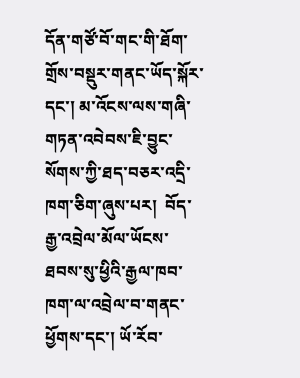དོན་གཙོ་བོ་གང་གི་ཐོག་གྲོས་བསྡུར་གནང་ཡོད་སྐོར་དང་། མ་འོངས་ལས་གཞི་གཏན་འབེབས་ཇི་བྱུང་སོགས་ཀྱི་ཐད་བཅར་འདྲི་ཁག་ཅིག་ཞུས་པར།  བོད་རྒྱ་འབྲེལ་མོལ་ཡོངས་ཐབས་སུ་ཕྱིའི་རྒྱལ་ཁབ་ཁག་ལ་འབྲེལ་བ་གནང་ཕྱོགས་དང་། ཡོ་རོབ་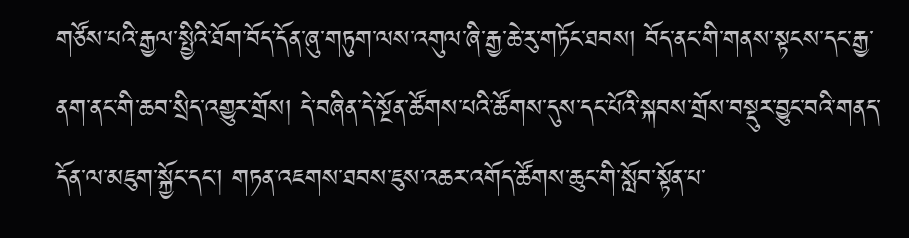གཙོས་པའི་རྒྱལ་སྤྱིའི་ཐོག་བོད་དོན་ཞུ་གཏུག་ལས་འགུལ་ཞི་རྒྱ་ཆེ་རུ་གཏོང་ཐབས། བོད་ནང་གི་གནས་སྟངས་དང་རྒྱ་ནག་ནང་གི་ཆབ་སྲིད་འགྱུར་གྲོས། དེ་བཞིན་དེ་སྔོན་ཚོགས་པའི་ཚོགས་དུས་དང་པོའི་སྐབས་གྲོས་བསྡུར་བྱུང་བའི་གནད་དོན་ལ་མཇུག་སྐྱོང་དང་། གཏན་འཇགས་ཐབས་ཇུས་འཆར་འགོད་ཚོགས་ཆུང་གི་སློབ་སྟོན་པ་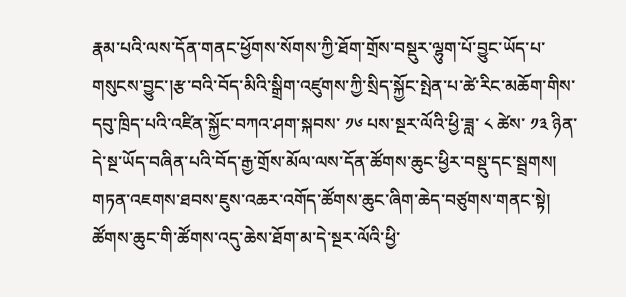རྣམ་པའི་ལས་དོན་གནང་ཕྱོགས་སོགས་ཀྱི་ཐོག་གྲོས་བསྡུར་ལྷུག་པོ་བྱུང་ཡོད་པ་གསུངས་བྱུང་།རྩ་བའི་བོད་མིའི་སྒྲིག་འཛུགས་ཀྱི་སྲིད་སྐྱོང་སྤེན་པ་ཚེ་རིང་མཆོག་གིས་དབུ་ཁྲིད་པའི་འཛིན་སྐྱོང་བཀའ་ཤག་སྐབས་ ༡༦ པས་སྔར་ལོའི་ཕྱི་ཟླ་ ༨ ཚེས་ ༡༣ ཉིན་དེ་སྔ་ཡོད་བཞིན་པའི་བོད་རྒྱ་གྲོས་མོལ་ལས་དོན་ཚོགས་ཆུང་ཕྱིར་བསྡུ་དང་སྦྲགས། གཏན་འཇགས་ཐབས་ཇུས་འཆར་འགོད་ཚོགས་ཆུང་ཞིག་ཆེད་བཙུགས་གནང་སྟེ། ཚོགས་ཆུང་གི་ཚོགས་འདུ་ཆེས་ཐོག་མ་དེ་སྔར་ལོའི་ཕྱི་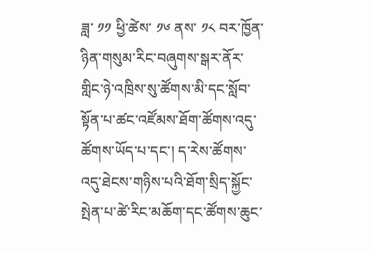ཟླ་ ༡༡ ཕྱི་ཚེས་ ༡༦ ནས་ ༡༨ བར་ཁྱོན་ཉིན་གསུམ་རིང་བཞུགས་སྒར་ནོར་གླིང་ཉེ་འཁྲིས་སུ་ཚོགས་མི་དང་སློབ་སྟོན་པ་ཚང་འཛོམས་ཐོག་ཚོགས་འདུ་ཚོགས་ཡོད་པ་དང་། ད་རེས་ཚོགས་འདུ་ཐེངས་གཉིས་པའི་ཐོག་སྲིད་སྐྱོང་སྤེན་པ་ཚེ་རིང་མཆོག་དང་ཚོགས་ཆུང་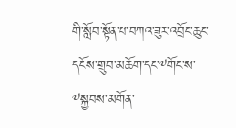གི་སློབ་སྟོན་པ་བཀའ་ཟུར་འབྲོང་ཆུང་དངོས་གྲུབ་མཆོག་དང་༸གོང་ས་༸སྐྱབས་མགོན་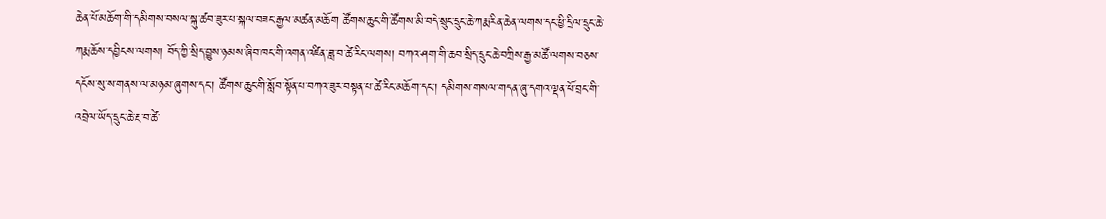ཆེན་པོ་མཆོག་གི་དམིགས་བསལ་སྐུ་ཚབ་ཟུར་པ་སྐལ་བཟང་རྒྱལ་མཚན་མཆོག ཚོགས་ཆུང་གི་ཚོགས་མི་བདེ་སྲུང་དྲུང་ཆེ་ཀརྨ་རིན་ཆེན་ལགས་དང་ཕྱི་དྲིལ་དྲུང་ཆེ་ཀརྨ་ཆོས་དབྱིངས་ལགས། བོད་ཀྱི་སྲིད་བྱུས་ཉམས་ཞིབ་ཁང་གི་འགན་འཛིན་ཟླ་བ་ཚེ་རིང་ལགས། བཀའ་ཤག་གི་ཆབ་སྲིད་དྲུང་ཆེ་བཀྲིས་རྒྱ་མཚོ་ལགས་བཅས་དངོས་སུ་ས་གནས་ལ་མཉམ་ཞུགས་དང་། ཚོགས་ཆུང་གི་སློབ་སྟོན་པ་བཀའ་ཟུར་བསྟན་པ་ཚེ་རིང་མཆོག་དང་། དམིགས་གསལ་གདན་ཞུ་དགའ་ལྡན་ཕོ་བྲང་གི་འབྲེལ་ཡོད་དྲུང་ཆེ་རྔ་བ་ཚེ་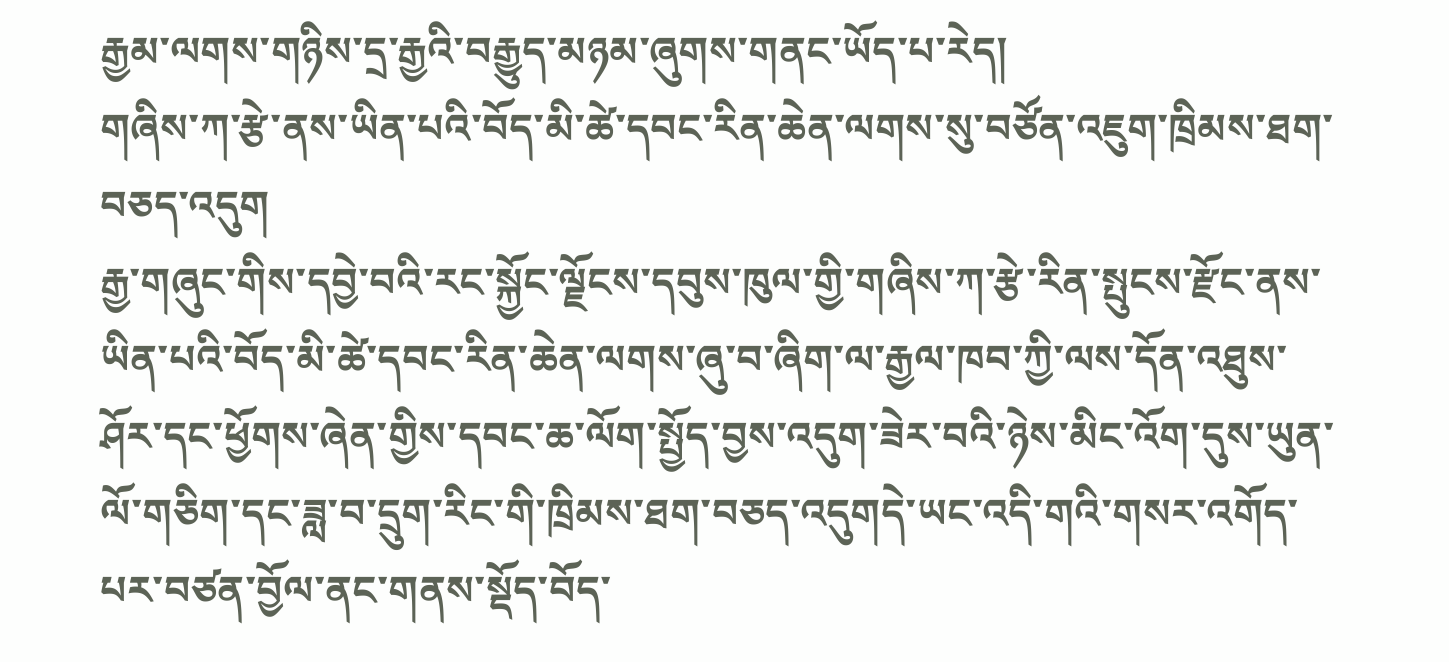རྒྱམ་ལགས་གཉིས་དྲ་རྒྱའི་བརྒྱུད་མཉམ་ཞུགས་གནང་ཡོད་པ་རེད།
གཞིས་ཀ་རྩེ་ནས་ཡིན་པའི་བོད་མི་ཚེ་དབང་རིན་ཆེན་ལགས་སུ་བཙོན་འཇུག་ཁྲིམས་ཐག་བཅད་འདུག
རྒྱ་གཞུང་གིས་དབྱེ་བའི་རང་སྐྱོང་ལྗོངས་དབུས་ཁུལ་གྱི་གཞིས་ཀ་རྩེ་རིན་སྤུངས་རྫོང་ནས་ཡིན་པའི་བོད་མི་ཚེ་དབང་རིན་ཆེན་ལགས་ཞུ་བ་ཞིག་ལ་རྒྱལ་ཁབ་ཀྱི་ལས་དོན་འཐུས་ཤོར་དང་ཕྱོགས་ཞེན་གྱིས་དབང་ཆ་ལོག་སྤྱོད་བྱས་འདུག་ཟེར་བའི་ཉེས་མིང་འོག་དུས་ཡུན་ལོ་གཅིག་དང་ཟླ་བ་དྲུག་རིང་གི་ཁྲིམས་ཐག་བཅད་འདུགདེ་ཡང་འདི་གའི་གསར་འགོད་པར་བཙན་བྱོལ་ནང་གནས་སྡོད་བོད་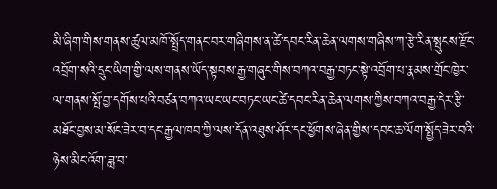མི་ཞིག་གིས་གནས་ཚུལ་མཁོ་སྤྲོད་གནང་བར་གཞིགས་ན་ཚེ་དབང་རིན་ཆེན་ལགས་གཞིས་ཀ་རྩེ་རིན་སྤུངས་རྫོང་འབྲོག་སའི་དྲུང་ཡིག་གྱི་ལས་གནས་ཡོད་སྟབས་རྒྱ་གཞུང་གིས་བཀའ་བརྒྱ་བཏང་སྟེ་འབྲོག་པ་རྣམས་གྲོང་ཁྱེར་ལ་གནས་སྤོ་བྱ་དགོས་པའི་བཙན་བཀའ་ཡང་ཡང་བཏང་ཡང་ཚེ་དབང་རིན་ཆེན་ལགས་ཀྱིས་བཀའ་བརྒྱ་དེར་རྩི་མཐོང་བྱས་མ་སོང་ཟེར་བ་དང་རྒྱལ་ཁབ་ཀྱི་ལས་དོན་འཐུས་ཤོར་དང་ཕྱོགས་ཞེན་གྱིས་དབང་ཆ་ལོག་སྤྱོད་ཟེར་བའི་ཉེས་མིང་འོག་ཟླ་བ་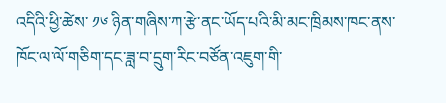འདིའི་ཕྱི་ཚེས་ ༡༦ ཉིན་གཞིས་ཀ་རྩེ་ནང་ཡོད་པའི་མི་མང་ཁྲིམས་ཁང་ནས་ཁོང་ལ་ལོ་གཅིག་དང་ཟླ་བ་དྲུག་རིང་བཙོན་འཇུག་གི་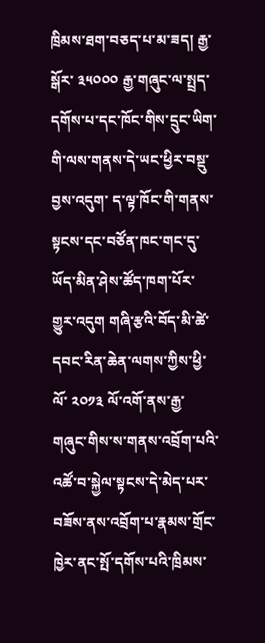ཁྲིམས་ཐག་བཅད་པ་མ་ཟད། རྒྱ་སྒོར་ ༣༥༠༠༠ རྒྱ་གཞུང་ལ་སྤྲད་དགོས་པ་དང་ཁོང་གིས་དྲུང་ཡིག་གི་ལས་གནས་དེ་ཡང་ཕྱིར་བསྡུ་བྱས་འདུག་ ད་ལྟ་ཁོང་གི་གནས་སྟངས་དང་བཙོན་ཁང་གང་དུ་ཡོད་མིན་ཤེས་ཚོད་ཁག་པོར་གྱུར་འདུག གཞི་རྩའི་བོད་མི་ཚེ་དབང་རིན་ཆེན་ལགས་ཀྱིས་ཕྱི་ལོ་ ༢༠༡༣ ལོ་འགོ་ནས་རྒྱ་གཞུང་གིས་ས་གནས་འབྲོག་པའི་འཚོ་བ་སྐྱེལ་སྟངས་དེ་མེད་པར་བཟོས་ནས་འབྲོག་པ་རྣམས་གྲོང་ཁྱེར་ནང་སྤོ་དགོས་པའི་ཁྲིམས་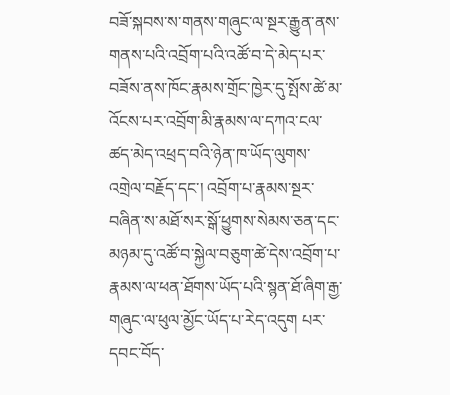བཟོ་སྐབས་ས་གནས་གཞུང་ལ་སྔར་རྒྱུན་ནས་གནས་པའི་འབྲོག་པའི་འཚོ་བ་དེ་མེད་པར་བཟོས་ནས་ཁོང་རྣམས་གྲོང་ཁྱེར་དུ་སྤོས་ཚེ་མ་འོངས་པར་འབྲོག་མི་རྣམས་ལ་དཀའ་ངལ་ཚད་མེད་འཕྲད་བའི་ཉེན་ཁ་ཡོད་ལུགས་འགྲེལ་བརྗོད་དང་། འབྲོག་པ་རྣམས་སྔར་བཞིན་ས་མཐོ་སར་སྒོ་ཕྱུགས་སེམས་ཅན་དང་མཉམ་དུ་འཚོ་བ་སྐྱེལ་བཅུག་ཚེ་དེས་འབྲོག་པ་རྣམས་ལ་ཕན་ཐོགས་ཡོད་པའི་སྙན་ཐོ་ཞིག་རྒྱ་གཞུང་ལ་ཕུལ་མྱོང་ཡོད་པ་རེད་འདུག པར་དབང་བོད་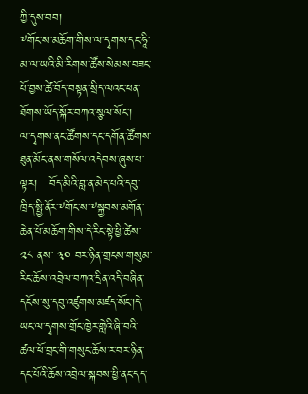ཀྱི་དུས་བབ།
༸གོང་ས་མཆོག་གིས་ལ་དྭགས་དང་ཧཱི་མ་ལ་ཡའི་མི་རིགས་ཚོས་སེམས་བཟང་པོ་བྱས་ཚེ་བོད་བསྟན་སྲིད་ལའང་ཕན་ཐོགས་ཡོད་སྐོར་བཀའ་སྩལ་སོང་།
ལ་དྭགས་ནང་ཚོགས་དང་དགོན་ཚོགས་ཐུན་མོང་ནས་གསོལ་འདེབས་ཞུས་པ་ལྟར།   བོད་མིའི་བླ་ན་མེད་པའི་དབུ་ཁྲིད་སྤྱི་ནོར་༸གོང་ས་༸སྐྱབས་མགོན་ཆེན་པོ་མཆོག་གིས་དེ་རིང་སྟེ་ཕྱི་ཚེས་ ༢༨ ནས་ ༣༠ བར་ཉིན་གྲངས་གསུམ་རིང་ཆོས་འབྲེལ་བཀའ་དྲིན་འདི་བཞིན་དངོས་སུ་དབུ་འཛུགས་མཛད་སོང་།དེ་ཡང་ལ་དྭགས་གྲོང་ཁྱེར་གླེའི་ཞི་བའི་ཚལ་ཕོ་བྲང་གི་གསུང་ཆོས་ར་བར་ཉིན་དང་པོའི་ཆོས་འབྲེལ་སྐབས་ཕྱི་ནང་དད་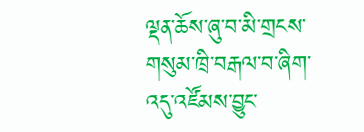ལྡན་ཆོས་ཞུ་བ་མི་གྲངས་གསུམ་ཁྲི་བརྒལ་བ་ཞིག་འདུ་འཛོམས་བྱུང་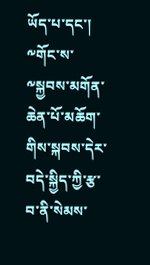ཡོད་པ་དང་། ༸གོང་ས་༸སྐྱབས་མགོན་ཆེན་པོ་མཆོག་གིས་སྐབས་དེར་བདེ་སྐྱིད་ཀྱི་རྩ་བ་ནི་སེམས་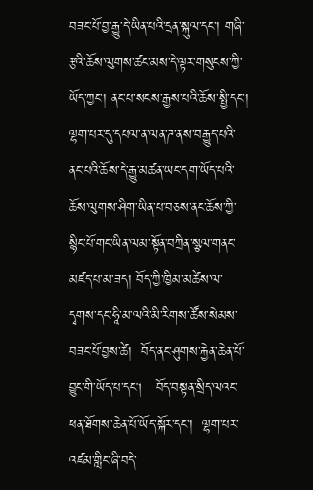བཟང་པོ་བྱ་རྒྱུ་དེ་ཡིན་པའི་དྲན་སྐུལ་དང་། གཞི་རྩའི་ཆོས་ལུགས་ཚང་མས་དེ་ལྟར་གསུངས་ཀྱི་ཡོད་ཀྱང་། ནང་པ་སངས་རྒྱས་པའི་ཆོས་སྤྱི་དང་། ལྷག་པར་དུ་དཔལ་ན་ལན་ཌ་ནས་བརྒྱུད་པའི་ནང་པའི་ཆོས་དེ་རྒྱུ་མཚན་ཡང་དག་ཡོད་པའི་ཆོས་ལུགས་ཤིག་ཡིན་པ་བཅས་ནང་ཆོས་ཀྱི་སྙིང་པོ་གང་ཡིན་ལམ་སྟོན་བཀྲིན་སྩལ་གནང་མཛད་པ་མ་ཟད། བོད་ཀྱི་ཁྱིམ་མཚེས་ལ་དྭགས་དང་ཧཱི་མ་ལའི་མི་རིགས་ཚོས་སེམས་བཟང་པོ་བྱས་ཚེ།  བོད་ནང་ཤུགས་རྐྱེན་ཆེན་པོ་བྱུང་གི་ཡོད་པ་དང།   བོད་བསྟན་སྲིད་ལའང་ཕན་ཐོགས་ཆེན་པོ་ཡོད་སྐོར་དང་།  ལྷག་པར་འཛམ་གླིང་ཞི་བདེ་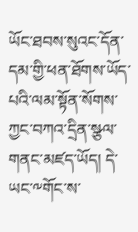ཡོང་ཐབས་སུའང་དོན་དམ་གྱི་ཕན་ཐོགས་ཡོད་པའི་ལམ་སྟོན་སོགས་ཀྱང་བཀའ་དྲིན་སྩལ་གནང་མཛད་ཡོད། དེ་ཡང་༸གོང་ས་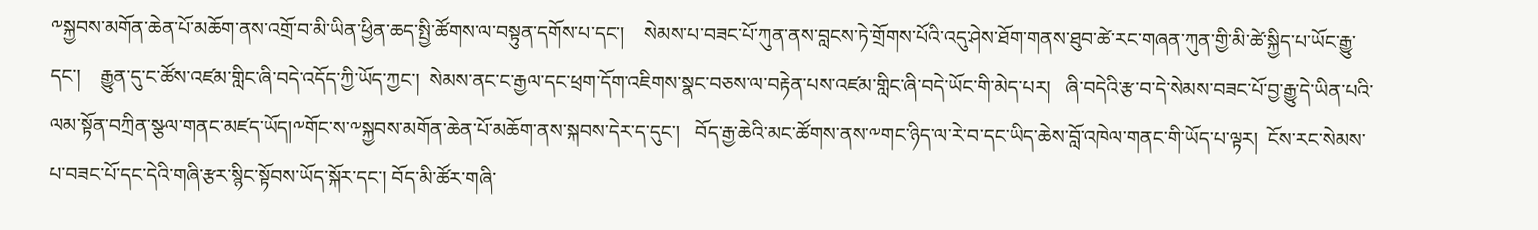༸སྐྱབས་མགོན་ཆེན་པོ་མཆོག་ནས་འགྲོ་བ་མི་ཡིན་ཕྱིན་ཆད་སྤྱི་ཚོགས་ལ་བསྟུན་དགོས་པ་དང་།    སེམས་པ་བཟང་པོ་ཀུན་ནས་བླངས་ཏེ་གྲོགས་པོའི་འདུ་ཤེས་ཐོག་གནས་ཐུབ་ཚེ་ཪང་གཞན་ཀུན་གྱི་མི་ཚེ་སྐྱིད་པ་ཡོང་རྒྱུ་དང་།    རྒྱུན་དུ་ང་ཚོས་འཛམ་གླིང་ཞི་བདེ་འདོད་ཀྱི་ཡོད་ཀྱང་།  སེམས་ནང་ང་རྒྱལ་དང་ཕྲག་དོག་འཇིགས་སྣང་བཅས་ལ་བརྟེན་པས་འཛམ་གླིང་ཞི་བདེ་ཡོང་གི་མེད་པར།   ཞི་བདེའི་རྩ་བ་དེ་སེམས་བཟང་པོ་བྱ་རྒྱུ་དེ་ཡིན་པའི་ལམ་སྟོན་བཀྲིན་སྩལ་གནང་མཛད་ཡོད།༸གོང་ས་༸སྐྱབས་མགོན་ཆེན་པོ་མཆོག་ནས་སྐབས་དེར་ད་དུང་།   བོད་རྒྱ་ཆེའི་མང་ཚོགས་ནས་༸གང་ཉིད་ལ་རེ་བ་དང་ཡིད་ཆེས་བློ་འཁེལ་གནང་གི་ཡོད་པ་ལྟར།  ངོས་རང་སེམས་པ་བཟང་པོ་དང་དེའི་གཞི་རྩར་སྙིང་སྟོབས་ཡོད་སྐོར་དང་། བོད་མི་ཚོར་གཞི་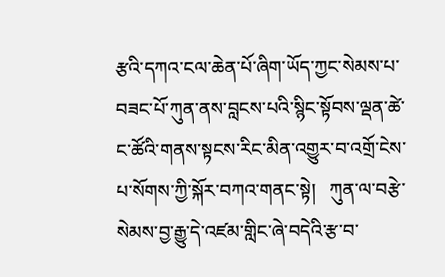རྩའི་དཀའ་ངལ་ཆེན་པོ་ཞིག་ཡོད་ཀྱང་སེམས་པ་བཟང་པོ་ཀུན་ནས་བླངས་པའི་སྙིང་སྟོབས་ལྡན་ཚེ་ང་ཚོའི་གནས་སྟངས་རིང་མིན་འགྱུར་བ་འགྲོ་ངེས་པ་སོགས་ཀྱི་སྐོར་བཀའ་གནང་སྟེ།   ཀུན་ལ་བརྩེ་སེམས་བྱ་རྒྱུ་དེ་འཛམ་གླིང་ཞེ་བདེའི་རྩ་བ་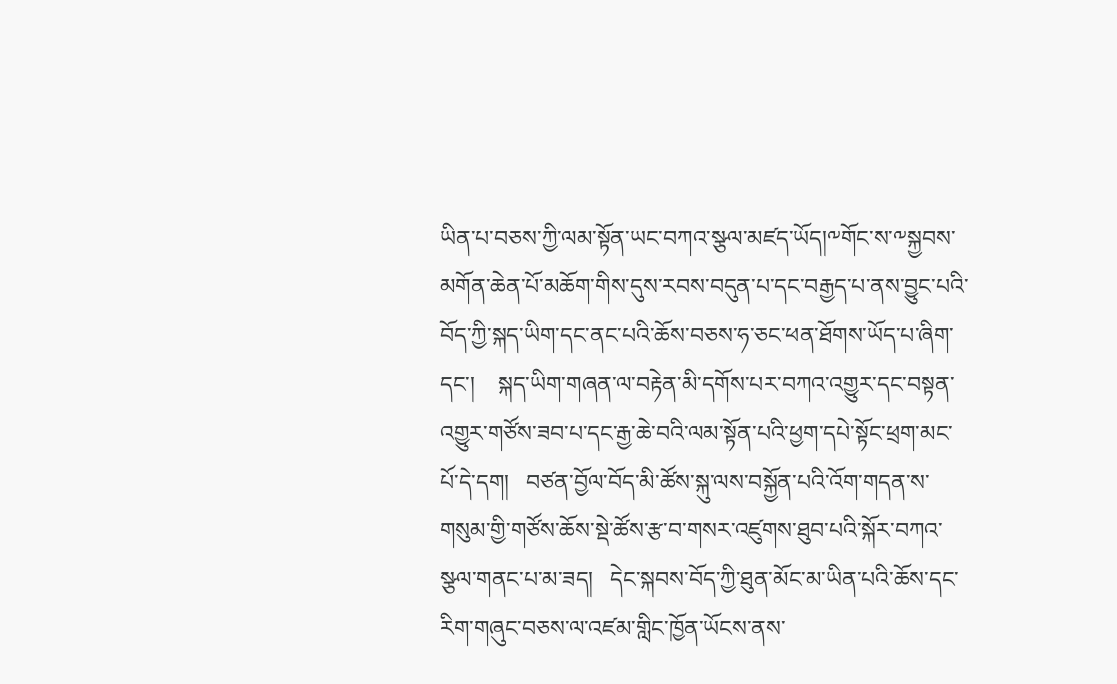ཡིན་པ་བཅས་ཀྱི་ལམ་སྟོན་ཡང་བཀའ་སྩལ་མཛད་ཡོད།༸གོང་ས་༸སྐྱབས་མགོན་ཆེན་པོ་མཆོག་གིས་དུས་རབས་བདུན་པ་དང་བརྒྱད་པ་ནས་བྱུང་པའི་བོད་ཀྱི་སྐད་ཡིག་དང་ནང་པའི་ཆོས་བཅས་ཧ་ཅང་ཕན་ཐོགས་ཡོད་པ་ཞིག་དང་།    སྐད་ཡིག་གཞན་ལ་བརྟེན་མི་དགོས་པར་བཀའ་འགྱུར་དང་བསྟན་འགྱུར་གཙོས་ཟབ་པ་དང་རྒྱ་ཆེ་བའི་ལམ་སྟོན་པའི་ཕྱག་དཔེ་སྟོང་ཕྲག་མང་པོ་དེ་དག།   བཙན་བྱོལ་བོད་མི་ཚོས་སྐུ་ལས་བསྐྱོན་པའི་འོག་གདན་ས་གསུམ་གྱི་གཙོས་ཆོས་སྡེ་ཚོས་རྩ་བ་གསར་འཛུགས་ཐུབ་པའི་སྐོར་བཀའ་སྩལ་གནང་པ་མ་ཟད།   དེང་སྐབས་བོད་ཀྱི་ཐུན་མོང་མ་ཡིན་པའི་ཆོས་དང་རིག་གཞུང་བཅས་ལ་འཛམ་གླིང་ཁྱོན་ཡོངས་ནས་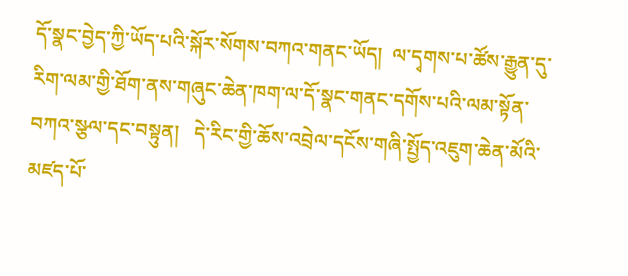དོ་སྣང་བྱེད་ཀྱི་ཡོད་པའི་སྐོར་སོགས་བཀའ་གནང་ཡོད།  ལ་དྭགས་པ་ཚོས་རྒྱུན་དུ་རིག་ལམ་གྱི་ཐོག་ནས་གཞུང་ཆེན་ཁག་ལ་དོ་སྣང་གནང་དགོས་པའི་ལམ་སྟོན་བཀའ་སྩལ་དང་བསྟུན།   དེ་རིང་གྱི་ཆོས་འབྲེལ་དངོས་གཞི་སྤྱོད་འཇུག་ཆེན་མོའི་མཛད་པོ་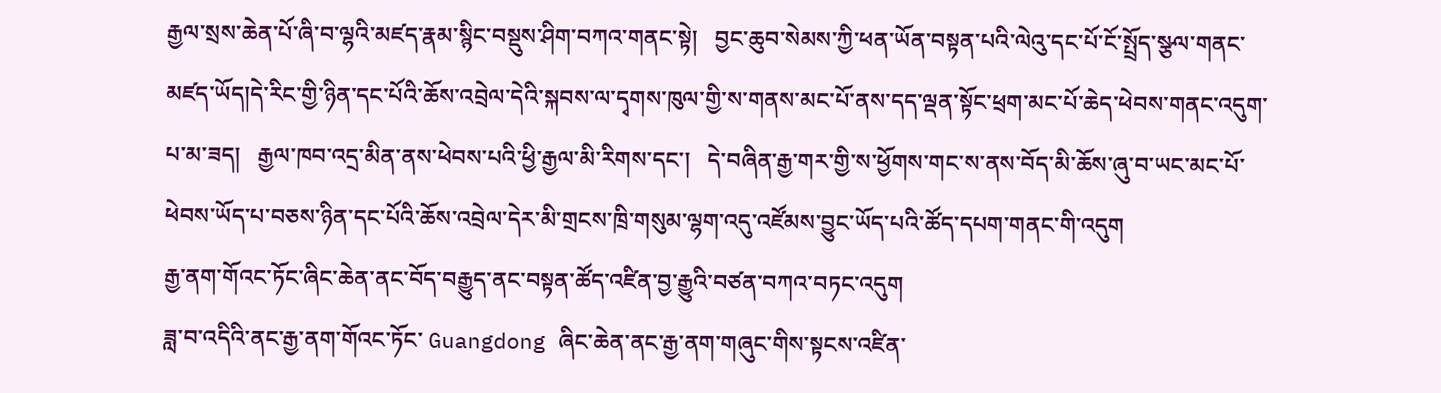རྒྱལ་སྲས་ཆེན་པོ་ཞི་བ་ལྷའི་མཛད་རྣམ་སྙིང་བསྡུས་ཤིག་བཀའ་གནང་སྟེ།   བྱང་ཆུབ་སེམས་ཀྱི་ཕན་ཡོན་བསྟན་པའི་ལེའུ་དང་པོ་ངོ་སྤྲོད་སྩལ་གནང་མཛད་ཡོད།དེ་རིང་གྱི་ཉིན་དང་པོའི་ཆོས་འབྲེལ་དེའི་སྐབས་ལ་དྭགས་ཁུལ་གྱི་ས་གནས་མང་པོ་ནས་དད་ལྡན་སྟོང་ཕྲག་མང་པོ་ཆེད་ཕེབས་གནང་འདུག་པ་མ་ཟད།   རྒྱལ་ཁབ་འདྲ་མིན་ནས་ཕེབས་པའི་ཕྱི་རྒྱལ་མི་རིགས་དང་།   དེ་བཞིན་རྒྱ་གར་གྱི་ས་ཕྱོགས་གང་ས་ནས་བོད་མི་ཆོས་ཞུ་བ་ཡང་མང་པོ་ཕེབས་ཡོད་པ་བཅས་ཉིན་དང་པོའི་ཆོས་འབྲེལ་དེར་མི་གྲངས་ཁྲི་གསུམ་ལྷག་འདུ་འཛོམས་བྱུང་ཡོད་པའི་ཚོད་དཔག་གནང་གི་འདུག
རྒྱ་ནག་གོའང་ཏོང་ཞིང་ཆེན་ནང་བོད་བརྒྱུད་ནང་བསྟན་ཚོད་འཛིན་བྱ་རྒྱུའི་བཙན་བཀའ་བཏང་འདུག
ཟླ་བ་འདིའི་ནང་རྒྱ་ནག་གོའང་ཏོང་ Guangdong ཞིང་ཆེན་ནང་རྒྱ་ནག་གཞུང་གིས་སྟངས་འཛིན་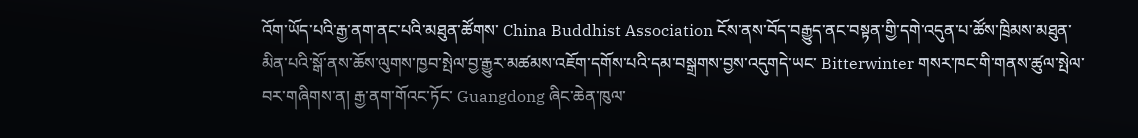འོག་ཡོད་པའི་རྒྱ་ནག་ནང་པའི་མཐུན་ཚོགས་ China Buddhist Association ངོས་ནས་བོད་བརྒྱུད་ནང་བསྟན་གྱི་དགེ་འདུན་པ་ཚོས་ཁྲིམས་མཐུན་མིན་པའི་སྒོ་ནས་ཆོས་ལུགས་ཁྱབ་སྤེལ་བྱ་རྒྱུར་མཚམས་འཇོག་དགོས་པའི་དམ་བསྒྲགས་བྱས་འདུགདེ་ཡང་ Bitterwinter གསར་ཁང་གི་གནས་ཚུལ་སྤེལ་བར་གཞིགས་ན། རྒྱ་ནག་གོའང་ཏོང་ Guangdong ཞིང་ཆེན་ཁུལ་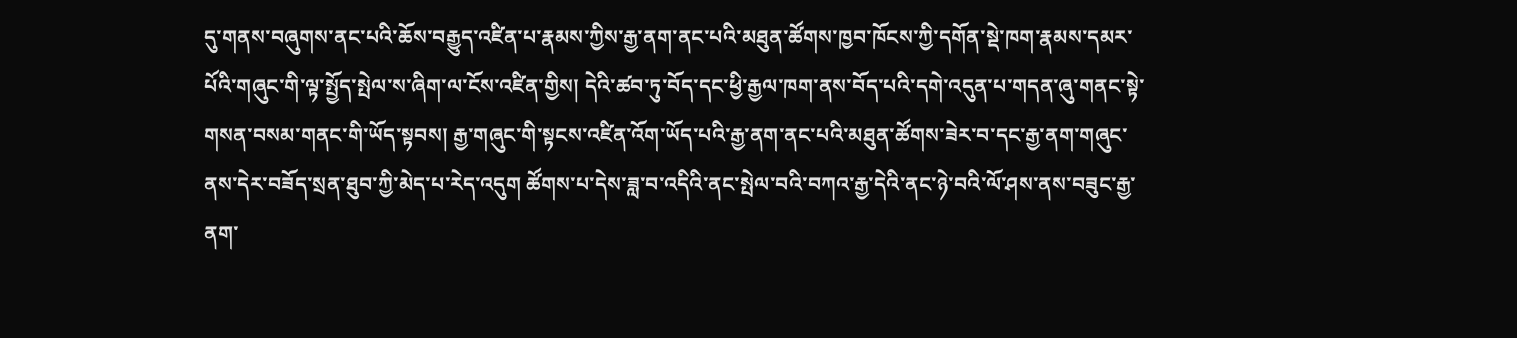དུ་གནས་བཞུགས་ནང་པའི་ཆོས་བརྒྱུད་འཛིན་པ་རྣམས་ཀྱིས་རྒྱ་ནག་ནང་པའི་མཐུན་ཚོགས་ཁྱབ་ཁོངས་ཀྱི་དགོན་སྡེ་ཁག་རྣམས་དམར་པོའི་གཞུང་གི་ལྟ་སྤྱོད་སྤེལ་ས་ཞིག་ལ་ངོས་འཛིན་གྱིས། དེའི་ཚབ་ཏུ་བོད་དང་ཕྱི་རྒྱལ་ཁག་ནས་བོད་པའི་དགེ་འདུན་པ་གདན་ཞུ་གནང་སྟེ་གསན་བསམ་གནང་གི་ཡོད་སྟབས། རྒྱ་གཞུང་གི་སྟངས་འཛིན་འོག་ཡོད་པའི་རྒྱ་ནག་ནང་པའི་མཐུན་ཚོགས་ཟེར་བ་དང་རྒྱ་ནག་གཞུང་ནས་དེར་བཟོད་སྲན་ཐུབ་ཀྱི་མེད་པ་རེད་འདུག ཚོགས་པ་དེས་ཟླ་བ་འདིའི་ནང་སྤེལ་བའི་བཀའ་རྒྱ་དེའི་ནང་ཉེ་བའི་ལོ་ཤས་ནས་བཟུང་རྒྱ་ནག་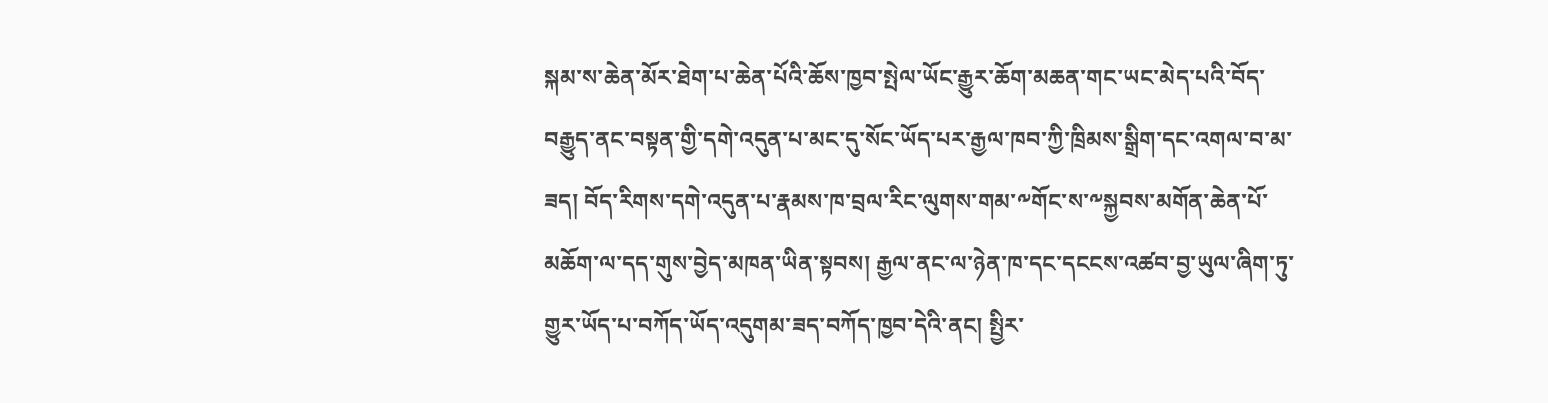སྐམ་ས་ཆེན་མོར་ཐེག་པ་ཆེན་པོའི་ཆོས་ཁྱབ་སྤེལ་ཡོང་རྒྱུར་ཆོག་མཆན་གང་ཡང་མེད་པའི་བོད་བརྒྱུད་ནང་བསྟན་གྱི་དགེ་འདུན་པ་མང་དུ་སོང་ཡོད་པར་རྒྱལ་ཁབ་ཀྱི་ཁྲིམས་སྒྲིག་དང་འགལ་བ་མ་ཟད། བོད་རིགས་དགེ་འདུན་པ་རྣམས་ཁ་བྲལ་རིང་ལུགས་གམ་༸གོང་ས་༸སྐྱབས་མགོན་ཆེན་པོ་མཆོག་ལ་དད་གུས་བྱེད་མཁན་ཡིན་སྟབས། རྒྱལ་ནང་ལ་ཉེན་ཁ་དང་དངངས་འཚབ་བྱ་ཡུལ་ཞིག་ཏུ་གྱུར་ཡོད་པ་བཀོད་ཡོད་འདུགམ་ཟད་བཀོད་ཁྱབ་དེའི་ནང། སྤྱིར་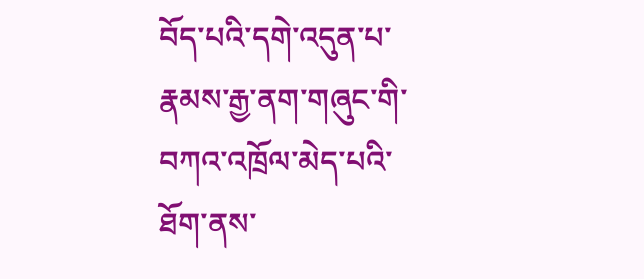བོད་པའི་དགེ་འདུན་པ་རྣམས་རྒྱ་ནག་གཞུང་གི་བཀའ་འཁྲོལ་མེད་པའི་ཐོག་ནས་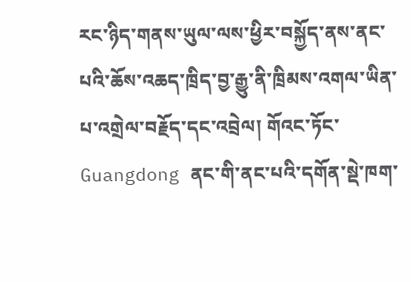རང་ཉིད་གནས་ཡུལ་ལས་ཕྱིར་བསྐྱོད་ནས་ནང་པའི་ཆོས་འཆད་ཁྲིད་བྱ་རྒྱུ་ནི་ཁྲིམས་འགལ་ཡིན་པ་འགྲེལ་བརྗོད་དང་འབྲེལ། གོའང་ཏོང་ Guangdong ནང་གི་ནང་པའི་དགོན་སྡེ་ཁག་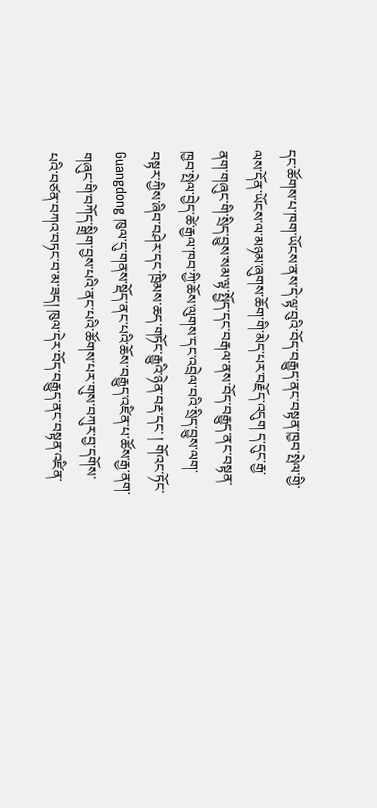དང་ཚོགས་པ་ཁག་ཡོངས་ནས་དེ་ལྟ་བུའི་བོད་བརྒྱུད་ནང་བསྟན་ཁྱབ་སྤེལ་གྱི་ལས་དོན་ཡོངས་ལ་མཉམ་ཞུགས་ཆོག་གི་མེད་པར་བརྗོད་འདུག ད་དུང་རྒྱ་ནག་གཞུང་གི་སྲིད་བྱུས་སམ་ལྟ་སྤྱོད་དང་བརྒལ་ནས་བོད་བརྒྱུད་ནང་བསྟན་ཁྱབ་སྤེལ་བྱེད་ཚེ་རྒྱལ་ཁབ་ཀྱི་ཆོས་ལུགས་དང་འབྲེལ་བའི་སྲིད་བྱུས་ལག་བསྟར་ཀྱིས་ཞིབ་བཤེར་དང་ཁྲིམས་ཆད་གཏོང་རྒྱུའི་ཉེན་བརྡ་དང་ ། གོའང་ཏོང་ Guangdong ཁུལ་དུ་གནས་སྡོད་ནང་པའི་ཆོས་བརྒྱུད་འཛིན་པ་ཚོས་རྒྱ་ནག་གཞུང་གི་བཀོད་སྒྲིག་བྱས་པའི་ནང་པའི་ཚོགས་པར་གུས་བཀུར་བྱ་དགོས་པའི་བཙན་བཀའ་བཏང་བ་མ་ཟད། ཁུལ་དེར་བོད་བརྒྱུད་ནང་བསྟན་འཛིན་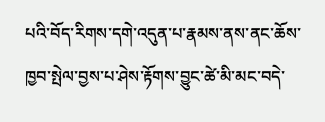པའི་བོད་རིགས་དགེ་འདུན་པ་རྣམས་ནས་ནང་ཆོས་ཁྱབ་སྤེལ་བྱས་པ་ཤེས་རྟོགས་བྱུང་ཚེ་མི་མང་བདེ་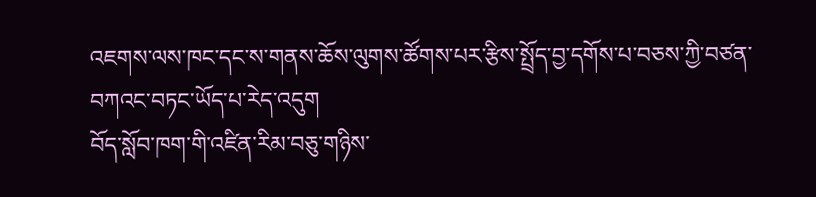འཇགས་ལས་ཁང་དང་ས་གནས་ཆོས་ལུགས་ཚོགས་པར་རྩིས་སྤྲོད་བྱ་དགོས་པ་བཅས་ཀྱི་བཙན་བཀའང་བཏང་ཡོད་པ་རེད་འདུག
བོད་སློབ་ཁག་གི་འཛིན་རིམ་བཅུ་གཉིས་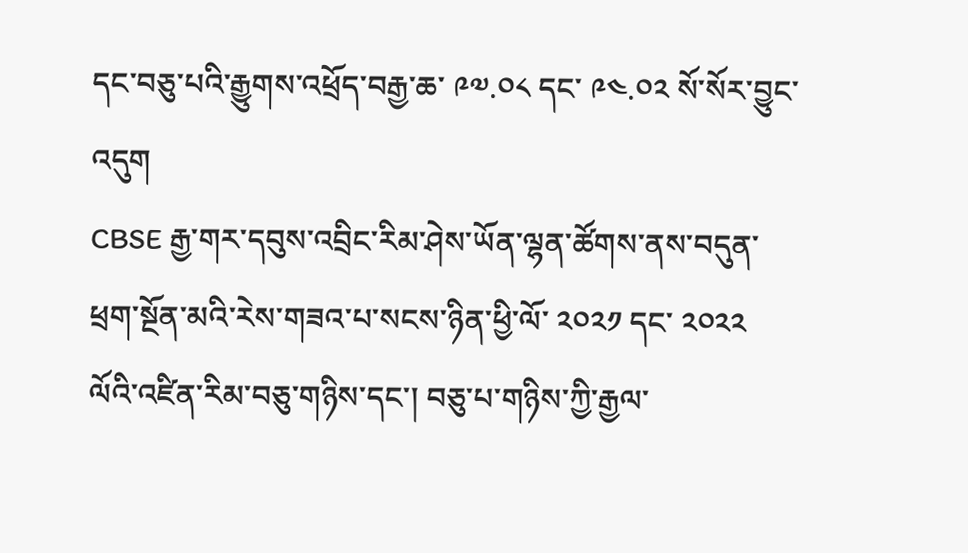དང་བཅུ་པའི་རྒྱུགས་འཕྲོད་བརྒྱ་ཆ་ ༩༧.༠༨ དང་ ༩༤.༠༢ སོ་སོར་བྱུང་འདུག
CBSE རྒྱ་གར་དབུས་འབྲིང་རིམ་ཤེས་ཡོན་ལྷན་ཚོགས་ནས་བདུན་ཕྲག་སྔོན་མའི་རེས་གཟའ་པ་སངས་ཉིན་ཕྱི་ལོ་ ༢༠༢༡ དང་ ༢༠༢༢ ལོའི་འཛིན་རིམ་བཅུ་གཉིས་དང་། བཅུ་པ་གཉིས་ཀྱི་རྒྱལ་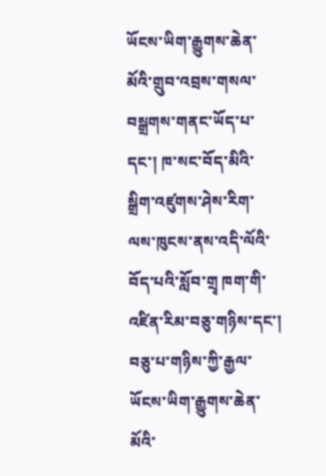ཡོངས་ཡིག་རྒྱུགས་ཆེན་མོའི་གྲུབ་འབྲས་གསལ་བསྒྲགས་གནང་ཡོད་པ་དང་། ཁ་སང་བོད་མིའི་སྒྲིག་འཛུགས་ཤེས་རིག་ལས་ཁུངས་ནས་འདི་ལོའི་བོད་པའི་སློབ་གྲྭ ཁག་གི་འཛིན་རིམ་བཅུ་གཉིས་དང་། བཅུ་པ་གཉིས་ཀྱི་རྒྱལ་ཡོངས་ཡིག་རྒྱུགས་ཆེན་མོའི་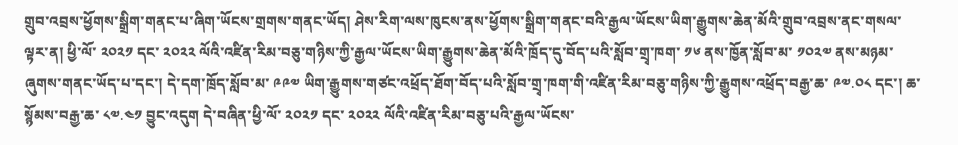གྲུབ་འབྲས་ཕྱོགས་སྒྲིག་གནང་པ་ཞིག་ཡོངས་གྲགས་གནང་ཡོད། ཤེས་རིག་ལས་ཁུངས་ནས་ཕྱོགས་སྒྲིག་གནང་བའི་རྒྱལ་ཡོངས་ཡིག་རྒྱུགས་ཆེན་མོའི་གྲུབ་འབྲས་ནང་གསལ་ལྟར་ན། ཕྱི་ལོ་ ༢༠༢༡ དང་ ༢༠༢༢ ལོའི་འཛིན་རིམ་བཅུ་གཉིས་ཀྱི་རྒྱལ་ཡོངས་ཡིག་རྒྱུགས་ཆེན་མོའི་ཁྲོད་དུ་བོད་པའི་སློབ་གྲྭ་ཁག་ ༡༦ ནས་ཁྱོན་སློབ་མ་ ༡༠༢༧ ནས་མཉམ་ཞུགས་གནང་ཡོད་པ་དང་། དེ་དག་ཁྲོད་སློབ་མ་ ༩༩༧ ཡིག་རྒྱུགས་གཙང་འཕྲོད་ཐོག་བོད་པའི་སློབ་གྲྭ་ཁག་གི་འཛིན་རིམ་བཅུ་གཉིས་ཀྱི་རྒྱུགས་འཕྲོད་བརྒྱ་ཆ་ ༩༧.༠༨ དང་། ཆ་སྙོམས་བརྒྱ་ཆ་ ༨༧.༤༡ བྱུང་འདུག དེ་བཞིན་ཕྱི་ལོ་ ༢༠༢༡ དང་ ༢༠༢༢ ལོའི་འཛིན་རིམ་བཅུ་པའི་རྒྱལ་ཡོངས་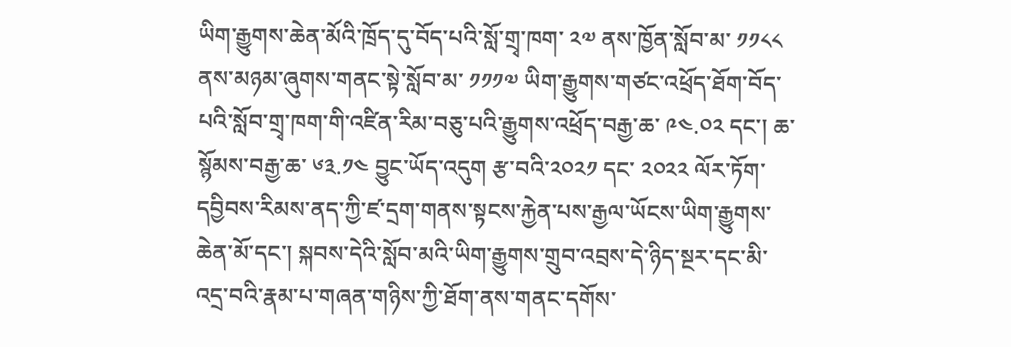ཡིག་རྒྱུགས་ཆེན་མོའི་ཁྲོད་དུ་བོད་པའི་སློ་གྲྭ་ཁག་ ༢༧ ནས་ཁྱོན་སློབ་མ་ ༡༡༨༨ ནས་མཉམ་ཞུགས་གནང་སྟེ་སློབ་མ་ ༡༡༡༧ ཡིག་རྒྱུགས་གཙང་འཕྲོད་ཐོག་བོད་པའི་སློབ་གྲྭ་ཁག་གི་འཛིན་རིམ་བཅུ་པའི་རྒྱུགས་འཕྲོད་བརྒྱ་ཆ་ ༩༤.༠༢ དང་། ཆ་སྙོམས་བརྒྱ་ཆ་ ༦༣.༡༤ བྱུང་ཡོད་འདུག རྩ་བའི་༢༠༢༡ དང་ ༢༠༢༢ ལོར་ཏོག་དབྱིབས་རིམས་ནད་ཀྱི་ཛ་དྲག་གནས་སྟངས་རྐྱེན་པས་རྒྱལ་ཡོངས་ཡིག་རྒྱུགས་ཆེན་མོ་དང་། སྐབས་དེའི་སློབ་མའི་ཡིག་རྒྱུགས་གྲུབ་འབྲས་དེ་ཉིད་སྔར་དང་མི་འདྲ་བའི་རྣམ་པ་གཞན་གཉིས་ཀྱི་ཐོག་ནས་གནང་དགོས་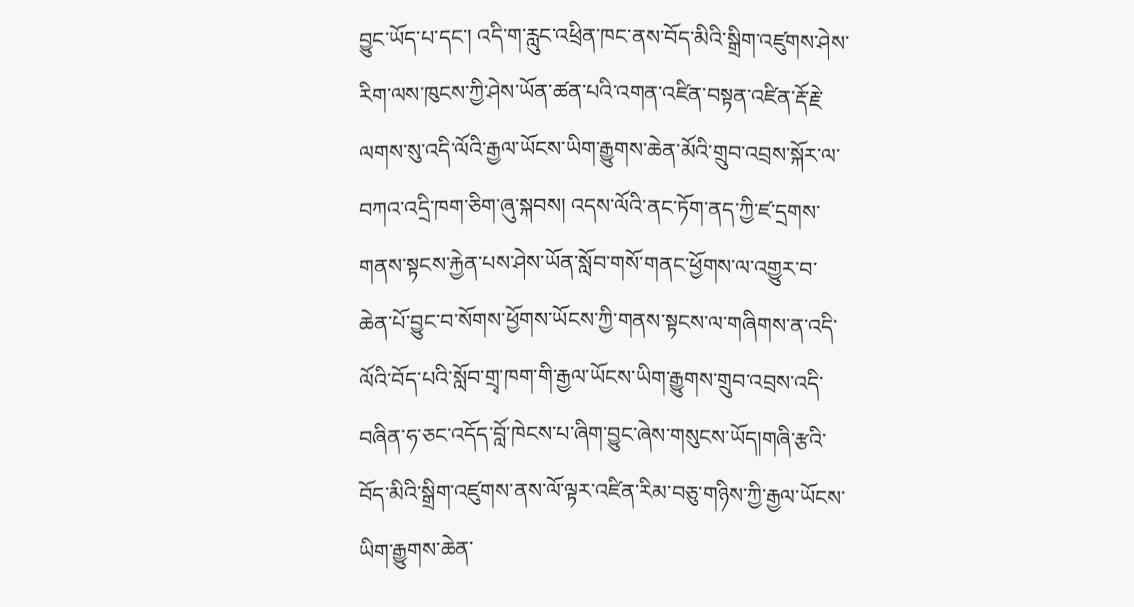བྱུང་ཡོད་པ་དང་། འདི་ག་རླུང་འཕྲིན་ཁང་ནས་བོད་མིའི་སྒྲིག་འཛུགས་ཤེས་རིག་ལས་ཁུངས་ཀྱི་ཤེས་ཡོན་ཚན་པའི་འགན་འཛིན་བསྟན་འཛིན་རྡོ་རྗེ་ལགས་སུ་འདི་ལོའི་རྒྱལ་ཡོངས་ཡིག་རྒྱུགས་ཆེན་མོའི་གྲུབ་འབྲས་སྐོར་ལ་བཀའ་འདྲི་ཁག་ཅིག་ཞུ་སྐབས། འདས་ལོའི་ནང་ཏོག་ནད་ཀྱི་ཛ་དྲགས་གནས་སྟངས་རྐྱེན་པས་ཤེས་ཡོན་སློབ་གསོ་གནང་ཕྱོགས་ལ་འགྱུར་བ་ཆེན་པོ་བྱུང་བ་སོགས་ཕྱོགས་ཡོངས་ཀྱི་གནས་སྟངས་ལ་གཞིགས་ན་འདི་ལོའི་བོད་པའི་སློབ་གྲྭ་ཁག་གི་རྒྱལ་ཡོངས་ཡིག་རྒྱུགས་གྲུབ་འབྲས་འདི་བཞིན་ཧ་ཅང་འདོད་བློ་ཁེངས་པ་ཞིག་བྱུང་ཞེས་གསུངས་ཡོད།གཞི་རྩའི་བོད་མིའི་སྒྲིག་འཛུགས་ནས་ལོ་ལྟར་འཛིན་རིམ་བཅུ་གཉིས་ཀྱི་རྒྱལ་ཡོངས་ཡིག་རྒྱུགས་ཆེན་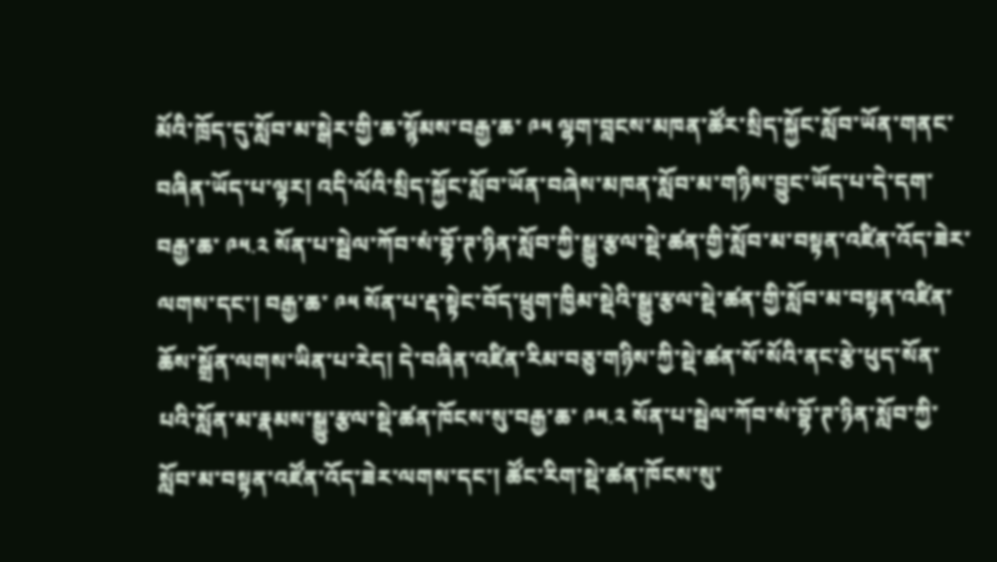མོའི་ཁྲོད་དུ་སློབ་མ་སྒེར་གྱི་ཆ་སྙོམས་བརྒྱ་ཆ་ ༩༥ ལྷག་བླངས་མཁན་ཚོར་སྲིད་སྐྱོང་སློབ་ཡོན་གནང་བཞིན་ཡོད་པ་ལྟར། འདི་ལོའི་སྲིད་སྐྱོང་སློབ་ཡོན་བཞེས་མཁན་སློབ་མ་གཉིས་བྱུང་ཡོད་པ་དེ་དག་བརྒྱ་ཆ་ ༩༥.༢ སོན་པ་སྦེལ་ཀོབ་སཾ་བྷོ་ཊ་ཉིན་སློབ་ཀྱི་སྒྱུ་རྩལ་སྡེ་ཚན་གྱི་སློབ་མ་བསྟན་འཛིན་འོད་ཟེར་ལགས་དང་། བརྒྱ་ཆ་ ༩༥ སོན་པ་རྡ་སྟེང་བོད་ཕྲུག་ཁྱིམ་སྡེའི་སྒྱུ་རྩལ་སྡེ་ཚན་གྱི་སློབ་མ་བསྟན་འཛིན་ཆོས་སྒྲོན་ལགས་ཡིན་པ་རེད། དེ་བཞིན་འཛིན་རིམ་བཅུ་གཉིས་ཀྱི་སྡེ་ཚན་སོ་སོའི་ནང་རྩེ་ཕུད་སོན་པའི་སློན་མ་རྣམས་སྒྱུ་རྩལ་སྡེ་ཚན་ཁོངས་སུ་བརྒྱ་ཆ་ ༩༥.༢ སོན་པ་སྦེལ་ཀོབ་སཾ་བྷོ་ཊ་ཉིན་སློབ་ཀྱི་སློབ་མ་བསྟན་འཛོན་འོད་ཟེར་ལགས་དང་། ཚོང་རིག་སྡེ་ཚན་ཁོངས་སུ་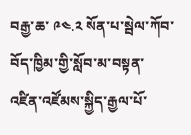བརྒྱ་ཆ་ ༩༤.༢ སོན་པ་སྦེལ་ཀོབ་བོད་ཁྱིམ་གྱི་སློབ་མ་བསྟན་འཛིན་འཛོམས་སྐྱིད་རྒྱལ་པོ་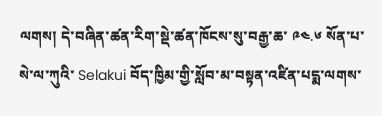ལགས། དེ་བཞིན་ཚན་རིག་སྡེ་ཚན་ཁོངས་སུ་བརྒྱ་ཆ་ ༩༤.༦ སོན་པ་སེ་ལ་ཀུའི་ Selakui བོད་ཁྱིམ་གྱི་སློབ་མ་བསྟན་འཛིན་པདྨ་ལགས་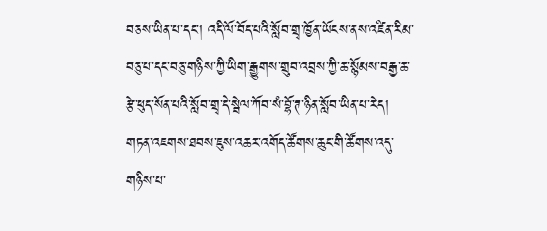བཅས་ཡིན་པ་དང་། འདི་ལོ་བོད་པའི་སློབ་གྲྭ་ཁྱོན་ཡོངས་ནས་འཛིན་རིམ་བཅུ་པ་དང་བཅུ་གཉིས་ཀྱི་ཡིག་རྒྱུགས་གྲུབ་འབྲས་ཀྱི་ཆ་སྙོམས་བརྒྱ་ཆ་རྩེ་ཕུད་སོན་པའི་སློབ་གྲྭ་དེ་སྦེལ་ཀོབ་སཾ་བྷོ་ཊ་ཉིན་སློབ་ཡིན་པ་རེད།
གཏན་འཇགས་ཐབས་ཇུས་འཆར་འགོད་ཚོགས་ཆུང་གི་ཚོགས་འདུ་གཉིས་པ་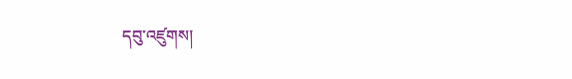དབུ་འཛུགས།